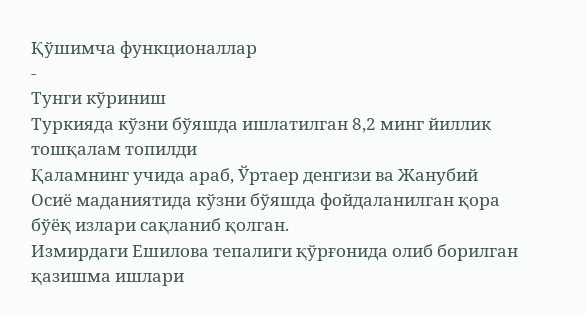Қўшимча функционаллар
-
Тунги кўриниш
Туркияда кўзни бўяшда ишлатилган 8,2 минг йиллик тошқалам топилди
Қаламнинг учида араб, Ўртаер денгизи ва Жанубий Осиё маданиятида кўзни бўяшда фойдаланилган қора бўёқ излари сақланиб қолган.
Измирдаги Ешилова тепалиги қўрғонида олиб борилган қазишма ишлари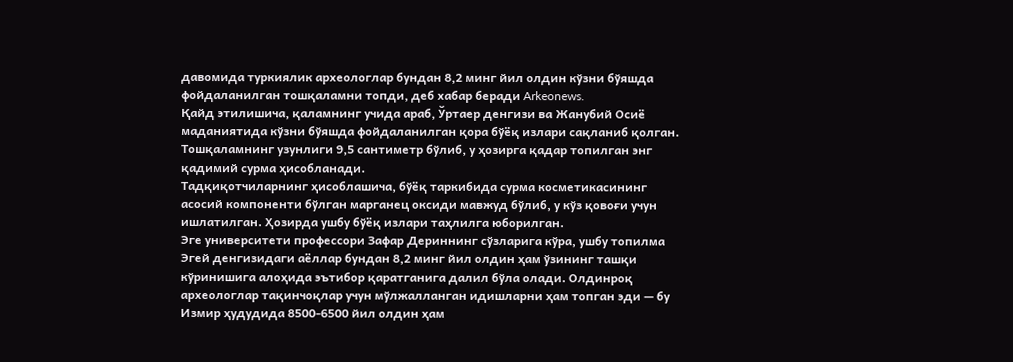давомида туркиялик археологлар бундан 8,2 минг йил олдин кўзни бўяшда фойдаланилган тошқаламни топди, деб хабар беради Arkeonews.
Қайд этилишича, қаламнинг учида араб, Ўртаер денгизи ва Жанубий Осиё маданиятида кўзни бўяшда фойдаланилган қора бўёқ излари сақланиб қолган.
Тошқаламнинг узунлиги 9,5 сантиметр бўлиб, у ҳозирга қадар топилган энг қадимий сурма ҳисобланади.
Тадқиқотчиларнинг ҳисоблашича, бўёқ таркибида сурма косметикасининг асосий компоненти бўлган марганец оксиди мавжуд бўлиб, у кўз қовоғи учун ишлатилган. Ҳозирда ушбу бўёқ излари таҳлилга юборилган.
Эге университети профессори Зафар Дериннинг сўзларига кўра, ушбу топилма Эгей денгизидаги аёллар бундан 8,2 минг йил олдин ҳам ўзининг ташқи кўринишига алоҳида эътибор қаратганига далил бўла олади. Олдинроқ археологлар тақинчоқлар учун мўлжалланган идишларни ҳам топган эди — бу Измир ҳудудида 8500-6500 йил олдин ҳам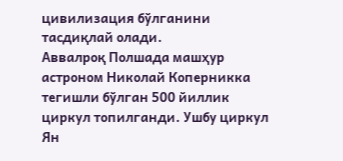цивилизация бўлганини тасдиқлай олади.
Аввалроқ Полшада машҳур астроном Николай Коперникка тегишли бўлган 500 йиллик циркул топилганди. Ушбу циркул Ян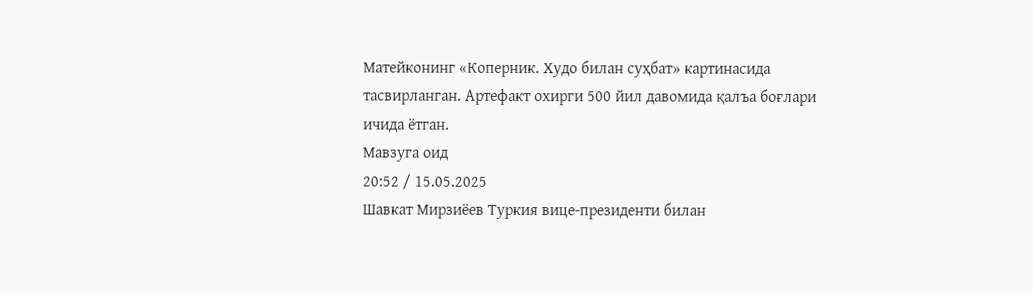Матейконинг «Коперник. Худо билан суҳбат» картинасида тасвирланган. Артефакт охирги 500 йил давомида қалъа боғлари ичида ётган.
Мавзуга оид
20:52 / 15.05.2025
Шавкат Мирзиёев Туркия вице-президенти билан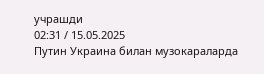учрашди
02:31 / 15.05.2025
Путин Украина билан музокараларда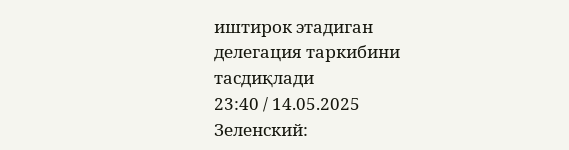иштирок этадиган делегация таркибини тасдиқлади
23:40 / 14.05.2025
Зеленский: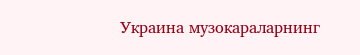Украина музокараларнинг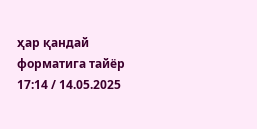ҳар қандай форматига тайёр
17:14 / 14.05.2025